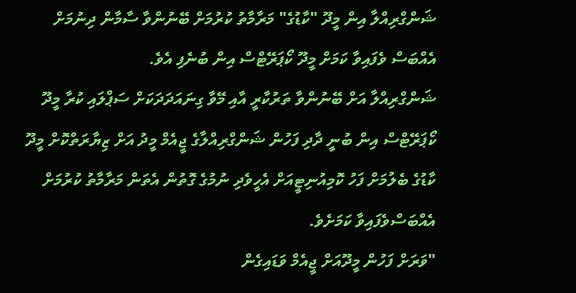ޝަންގްރިއްލާ އިން މީދޫ "ކާޑުގެ" މަރާމާތު ކުރުމަށް ބޭނުންވާ ސާމާން ދިނުމަށް އެއްބަސް ވެފައިވާ ކަމަށް މީދޫ ކޯޕަރޭޓްސް އިން ބުނެފި އެވެ.
ޝަންގްރިއްލާ އަށް ބޭނުންވާ ތަރުކާރީ އާއި މޭވާ ގިނައަދަދަކަށް ސަޕްލައި ކުރާ މީދޫ ކޯޕަރޭޓްސް އިން ބުނީ ދާދި ފަހުން ޝަންގްރިއްލާގެ ޖީއެމް މީދު އަށް ޒިޔާރަތްކޮށް މީދޫ ކާޑުގެ ބެލުމަށް ފަހު ކޮމިއުނިޓީއަށް އެހީވެދި ނުމުގެ ގޮތުން އެތަން މަރާމާތު ކުރުމަށް އެއްބަސްވެފައިވާ ކަމަށެވެ.
"ވަރަށް ފަހުން މީދޫއަށް ޖީއެމް ވަޑައިގެން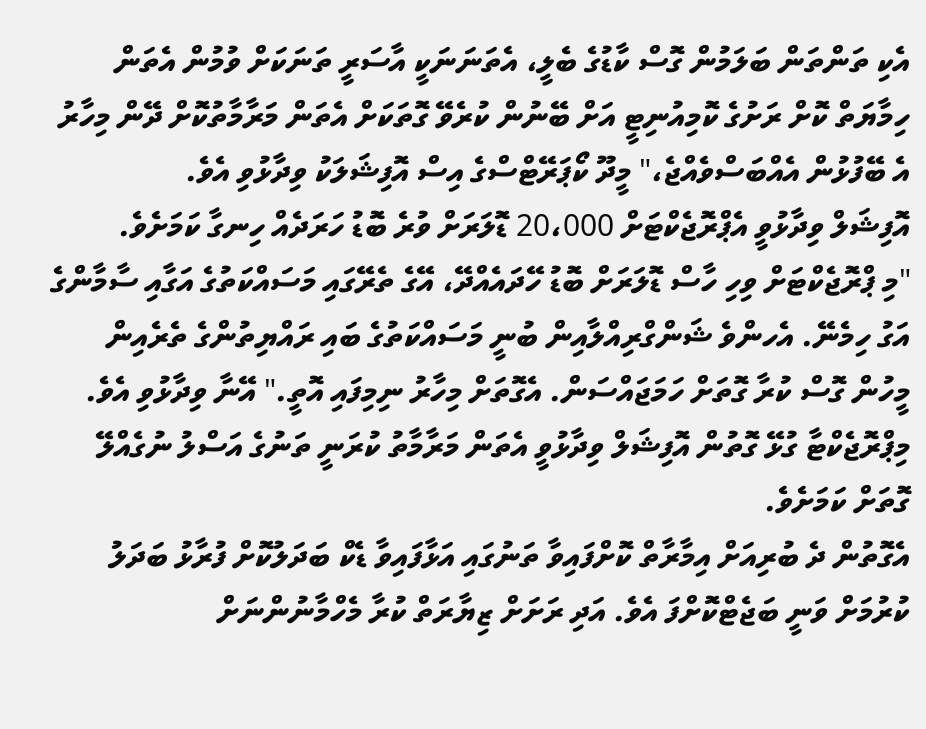އެކި ތަންތަން ބަލަމުން ގޮސް ކާޑުގެ ބެލީ، އެތަނަނަކީ އާސަރީ ތަނަކަށް ވުމުން އެތަން ހިމާޔަތް ކޮށް ރަށުގެ ކޮމިއުނިޓީ އަށް ބޭނުން ކުރެވޭ ގޮތަކަށް އެތަން މަރާމާތުކޮށް ދޭން މިހާރު އެ ބޭފުޅުން އެއްބަސްވެއްޖެ،" މީދޫ ކޯޕަރޭޓްސްގެ އިސް އޮފިޝަލަކު ވިދާޅުވި އެވެ.
އޮފިޝަލް ވިދާޅުވީ އެޕްރޮޖެކްޓަށް 20،000 ޑޮލަރަށް ވުރެ ބޮޑު ހަރަދެއް ހިނގާ ކަމަށެވެ.
"މި ޕްރޮޖެކްޓަށް ވިހި ހާސް ޑޮލަރަށް ބޮޑު ހޭދައެއްދޭ، އޭގެ ތެރޭގައި މަސައްކަތުގެ އަގާއި ސާމާންގެ އަގު ހިމެނޭ. އެހންވެ ޝަންގްރިއްލާއިން ބުނީ މަސައްކަތުގެ ބައި ރައްޔިތުންގެ ތެރެއިން މީހުން ގޮސް ކުރާ ގޮތަށް ހަމަޖައްސަން. އެގޮތަށް މިހާރު ނިމިފައި އޮތީ." އޭނާ ވިދާޅުވި އެވެ.
މިޕްރޮޖެކްޓާ ގުޅޭ ގޮތުން އޮފިޝަލް ވިދާޅުވީ އެތަން މަރާމާތު ކުރަނީ ތަނުގެ އަސްލު ނުގެއްލޭ ގޮތަށް ކަމަށެވެ.
އެގޮތުން ދެ ބުރިއަށް އިމާރާތް ކޮށްފައިވާ ތަނުގައި އަޅާފައިވާ ޑެކް ބަދަލުކޮށް ފުރާޅު ބަދަލު ކުރުމަށް ވަނީ ބަޖެޓްކޮށްފަ އެވެ. އަދި ރަށަށް ޒިޔާރަތް ކުރާ މެހްމާނުންނަށް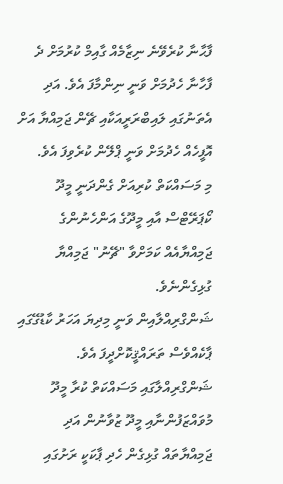ފާޙާނާ ކުރެވޭނެ ނިޒާމެއް ގާއިމް ކުރުމަށް ދެ ފާހާނާ ހެދުމަށް ވަނީ ނިންމާފަ އެވެ. އަދި އެތަނުގައި ލައިބްރަރީއަކާއި ޗޭން ޖަމިއްޔާ އަށް އޮފީހެއް ހެދުމަށް ވަނީ ޕްލޭން ކުރެވިފަ އެވެ.
މި މަސައްކަތް ކުރިއަށް ގެންދަނީ މީދޫ ކޯޕަރޭޓްސް އާއި މީދޫގެ އަންހެނުންގެ ޖަމިއްޔާއެއް ކަމަށްވާ "ޗޭނު" ޖަމިއްޔާ ގުޅިގެންނެވެ.
ޝަންގްރިއްލާއިން ވަނީ މިދިޔަ އަހަރު ކާޑުގޭގައި ޕާކެއްވެސް ތަރައްޤީކޮށްދީފަ އެވެ. ޝަންގްރިއްލާގައި މަސައްކަތް ކުރާ މީދޫ މުވައްޒަފުންނާއި މީދޫ ޒުވާނުން އަދި ޖަމިއްޔާތައް ގުޅިގެން ހެދި ޕާކަކީ ރަށުގައި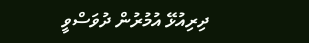ދިރިއުޅޭ އުމުރުން ދުވަސްވީ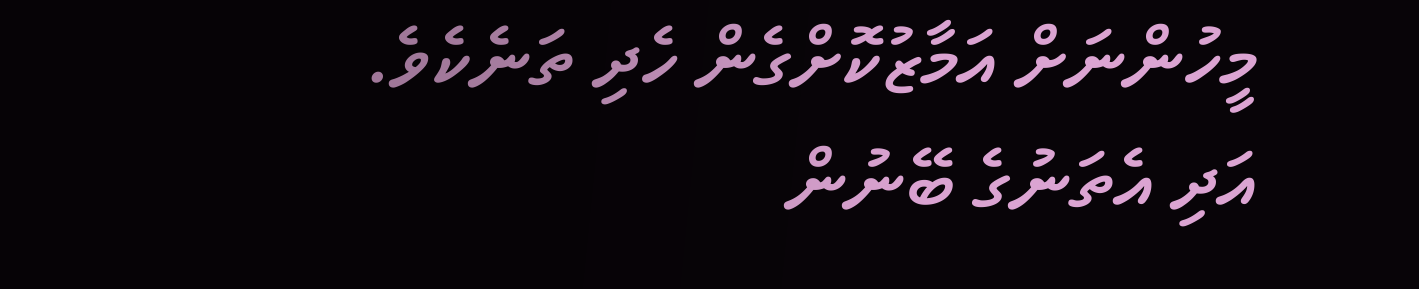މީހުންނަށް އަމާޒުކޮށްގެން ހެދި ތަނެކެވެ. އަދި އެތަނުގެ ބޭނުން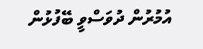އުމުރުން ދުވަސްވީ ބޭފުޅުން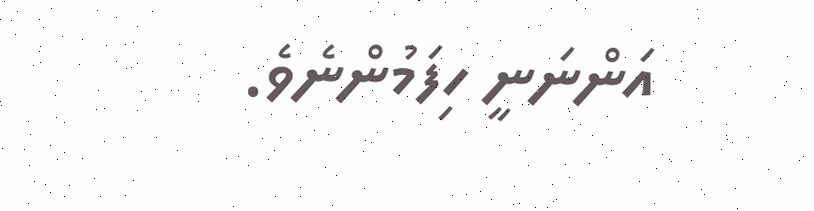އަންނަނީ ހިފަމުންނެވެ.